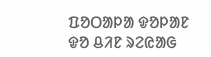ᱯᱚᱛᱟᱞᱟ ᱫᱚᱞᱟᱱ ᱫᱚ ᱪᱤᱱ ᱨᱮᱭᱟᱜ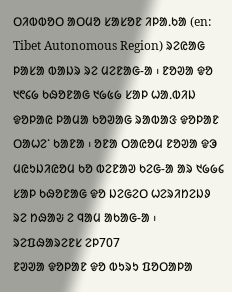ᱛᱤᱵᱵᱚᱛ ᱟᱛᱢᱚ ᱥᱟᱥᱚᱱ ᱤᱞᱟᱹᱠᱟ (en: Tibet Autonomous Region) ᱨᱮᱭᱟᱜ ᱞᱟᱥᱟ ᱵᱟᱡᱨ ᱨᱮ ᱢᱮᱱᱟᱜ-ᱟ ᱾ ᱱᱚᱣᱟ ᱫᱚ ᱑᱖᱔᱙ ᱠᱷᱚᱱᱟᱜ ᱑᱙᱕᱙ ᱥᱟᱞ ᱦᱟᱹᱵᱤᱡ ᱫᱚᱞᱟᱭ ᱞᱟᱢᱟ ᱠᱚᱣᱟᱜ ᱨᱟᱵᱟᱝ ᱫᱚᱞᱟᱱ ᱛᱟᱦᱮᱸ ᱠᱟᱱᱟ ᱾ ᱚᱱᱟ ᱛᱟᱭᱚᱢ ᱱᱚᱣᱟ ᱫᱳ ᱢᱭᱩᱡᱤᱭᱚᱢ ᱠᱚ ᱵᱮᱱᱟᱣ ᱠᱮᱜ-ᱟ ᱟᱨ ᱑᱙᱙᱔ ᱥᱟᱞ ᱠᱷᱚᱱᱟᱜ ᱫᱚ ᱡᱮᱜᱮᱛ ᱦᱮᱨᱤᱴᱮᱡᱽ ᱨᱮ ᱴᱷᱟᱶ ᱮ ᱧᱟᱢ ᱟᱠᱟᱜ-ᱟ ᱾
ᱨᱮᱯᱷᱟᱨᱮᱱᱥ ᱮᱞ707
ᱱᱣᱣᱟ ᱫᱚᱞᱟᱱ ᱫᱚ ᱵᱩᱨᱩ ᱯᱚᱛᱟᱞᱟ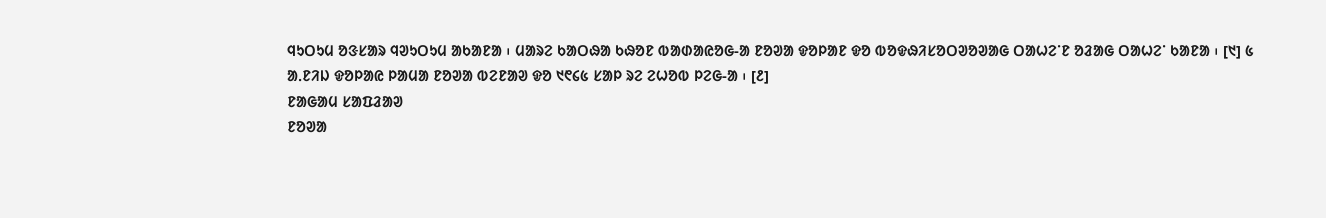ᱧᱩᱛᱩᱢ ᱚᱝᱥᱟᱨ ᱧᱣᱩᱛᱩᱢ ᱟᱠᱟᱱᱟ ᱾ ᱢᱟᱨᱮ ᱠᱟᱛᱷᱟ ᱠᱷᱚᱱ ᱵᱟᱰᱟᱭᱚᱜ-ᱟ ᱱᱚᱣᱟ ᱫᱚᱞᱟᱱ ᱫᱚ ᱵᱚᱫᱷᱤᱥᱚᱛᱣᱚᱣᱟᱜ ᱛᱟᱦᱮᱸᱱ ᱚᱲᱟᱜ ᱛᱟᱦᱮᱸ ᱠᱟᱱᱟ ᱾ [᱑] ᱕ ᱟᱹᱱᱤᱡ ᱫᱚᱞᱟᱭ ᱞᱟᱢᱟ ᱱᱚᱣᱟ ᱵᱮᱱᱟᱣ ᱫᱚ ᱑᱖᱔᱕ ᱥᱟᱞ ᱨᱮ ᱮᱦᱚᱵ ᱞᱮᱜ-ᱟ ᱾ [᱒]
ᱱᱟᱜᱟᱢ ᱥᱟᱯᱲᱟᱣ
ᱱᱚᱣᱟ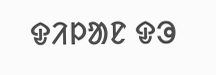ᱫᱤᱞᱟᱱ ᱫᱳ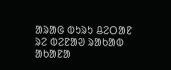ᱟᱨᱟᱜ ᱵᱩᱨᱩ ᱪᱮᱛᱟᱱ ᱨᱮ ᱵᱮᱱᱟᱣ ᱨᱟᱠᱟᱵ ᱟᱠᱟᱱᱟ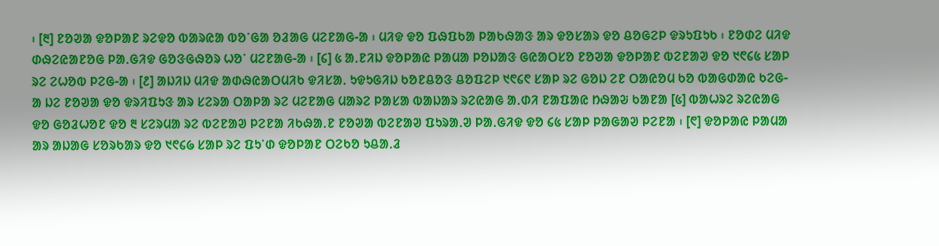᱾ [᱓] ᱱᱚᱣᱟ ᱫᱚᱞᱟᱱ ᱨᱮᱫᱚ ᱵᱟᱨᱭᱟ ᱵᱚᱸᱜᱟ ᱚᱲᱟᱜ ᱢᱮᱱᱟᱜ-ᱟ ᱾ ᱢᱤᱫ ᱫᱚ ᱯᱷᱯᱠᱟ ᱞᱟᱠᱷᱟᱝ ᱟᱨ ᱫᱚᱥᱟᱨ ᱫᱚ ᱪᱚᱜᱮᱞ ᱫᱨᱩᱯᱩᱠ ᱾ ᱱᱚᱰᱮ ᱢᱤᱫ ᱰᱷᱮᱭᱟᱱᱚᱜ ᱞᱟᱹᱜᱤᱫ ᱜᱚᱝᱜᱷᱚᱨ ᱦᱚᱸ ᱢᱮᱱᱟᱜ-ᱟ ᱾ [᱔] ᱕ ᱟᱹᱱᱤᱡ ᱫᱚᱞᱟᱭ ᱞᱟᱢᱟ ᱞᱚᱡᱟᱝ ᱜᱭᱟᱛᱥᱚ ᱱᱚᱣᱟ ᱫᱚᱞᱟᱱ ᱵᱮᱱᱟᱣ ᱫᱚ ᱑᱖᱔᱕ ᱥᱟᱞ ᱨᱮ ᱮᱦᱚᱵ ᱞᱮᱜ-ᱟ ᱾ [᱒] ᱟᱡᱤᱡ ᱢᱤᱫ ᱟᱰᱷᱭᱟᱛᱢᱤᱠ ᱫᱤᱥᱟᱹ ᱩᱫᱩᱜᱤᱡ ᱠᱚᱱᱪᱚᱝ ᱪᱚᱯᱮᱞ ᱑᱖᱔᱖ ᱥᱟᱞ ᱨᱮ ᱜᱚᱡ ᱮᱱ ᱛᱟᱭᱚᱢ ᱠᱚ ᱵᱟᱜᱰᱟᱭ ᱠᱮᱜ-ᱟ ᱡᱮ ᱱᱚᱣᱟ ᱫᱚ ᱫᱨᱤᱯᱩᱝ ᱟᱨ ᱥᱮᱨᱟ ᱛᱟᱞᱟ ᱨᱮ ᱢᱮᱱᱟᱜ ᱢᱟᱨᱮ ᱞᱟᱥᱟ ᱵᱟᱡᱟᱨ ᱨᱮᱭᱟᱜ ᱟᱹᱰᱤ ᱱᱟᱯᱟᱭ ᱴᱷᱟᱶ ᱠᱟᱱᱟ [᱕] ᱵᱟᱦᱨᱮ ᱨᱮᱭᱟᱜ ᱫᱚ ᱜᱚᱲᱦᱚᱱ ᱫᱚ ᱓ ᱥᱮᱨᱢᱟ ᱨᱮ ᱵᱮᱱᱟᱣ ᱞᱮᱱᱟ ᱤᱠᱷᱟᱹᱱ ᱱᱚᱣᱟ ᱵᱮᱱᱟᱣ ᱯᱩᱨᱟᱹᱣ ᱞᱟᱹᱜᱤᱫ ᱫᱚ ᱔᱕ ᱥᱟᱞ ᱞᱟᱜᱟᱣ ᱞᱮᱱᱟ ᱾ [᱖] ᱫᱚᱞᱟᱭ ᱞᱟᱢᱟ ᱟᱨ ᱟᱡᱟᱜ ᱥᱚᱨᱠᱟᱨ ᱫᱚ ᱑᱖᱔᱙ ᱥᱟᱞ ᱨᱮ ᱯᱩᱸᱰ ᱫᱚᱞᱟᱱ ᱛᱮᱠᱚ ᱩᱪᱟᱹᱲ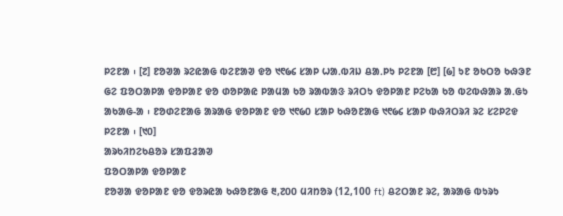ᱞᱮᱱᱟ ᱾ [᱗] ᱱᱚᱣᱟ ᱨᱮᱭᱟᱜ ᱵᱮᱱᱟᱣ ᱫᱚ ᱑᱖᱙᱔ ᱥᱟᱞ ᱦᱟᱹᱵᱤᱡ ᱪᱟᱹᱞᱩ ᱞᱮᱱᱟ [᱘] [᱙] ᱩᱱ ᱚᱠᱛᱚ ᱠᱷᱳᱱ ᱜᱮ ᱯᱚᱛᱟᱞᱟ ᱫᱚᱞᱟᱱ ᱫᱚ ᱰᱚᱞᱟᱭ ᱞᱟᱢᱟ ᱠᱚ ᱨᱟᱵᱟᱝ ᱨᱤᱛᱩ ᱫᱚᱞᱟᱱ ᱞᱮᱠᱟ ᱠᱚ ᱵᱮᱵᱷᱟᱨ ᱟᱹᱜᱩ ᱟᱠᱟᱜ-ᱟ ᱾ ᱱᱚᱰᱮᱱᱟᱜ ᱟᱨᱟᱜ ᱫᱚᱞᱟᱱ ᱫᱚ ᱑᱖᱙᱐ ᱥᱟᱞ ᱠᱷᱚᱱᱟᱜ ᱑᱖᱙᱔ ᱥᱟᱞ ᱵᱷᱤᱛᱨᱤ ᱨᱮ ᱥᱮᱞᱮᱫ ᱞᱮᱱᱟ ᱾ [᱑᱐]
ᱟᱨᱠᱤᱴᱮᱠᱪᱚᱨ ᱥᱟᱯᱲᱟᱣ
ᱯᱚᱛᱟᱞᱟ ᱫᱚᱞᱟᱱ
ᱱᱚᱣᱟ ᱫᱚᱞᱟᱱ ᱫᱚ ᱫᱚᱨᱭᱟ ᱠᱷᱚᱱᱟᱜ ᱓,᱗᱐᱐ ᱢᱤᱴᱚᱨ (12,100 ft) ᱪᱮᱛᱟᱱ ᱨᱮ, ᱟᱨᱟᱜ ᱵᱩᱨᱩ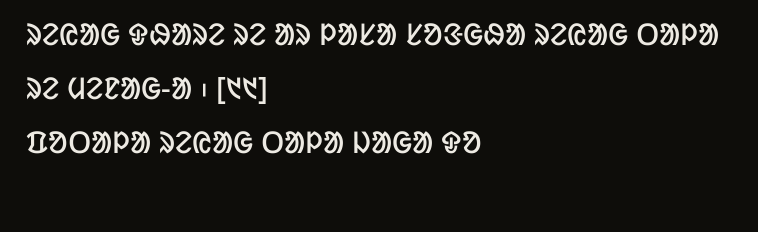ᱨᱮᱭᱟᱜ ᱫᱷᱟᱨᱮ ᱨᱮ ᱟᱨ ᱞᱟᱥᱟ ᱥᱚᱝᱜᱷᱟ ᱨᱮᱭᱟᱜ ᱛᱟᱞᱟ ᱨᱮ ᱢᱮᱱᱟᱜ-ᱟ ᱾ [᱑᱑]
ᱯᱚᱛᱟᱞᱟ ᱨᱮᱭᱟᱜ ᱛᱟᱞᱟ ᱡᱟᱜᱟ ᱫᱚ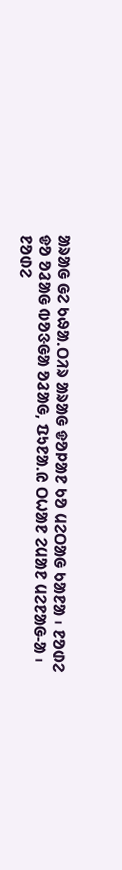ᱟᱨᱟᱜ ᱜᱮ ᱠᱷᱟᱹᱛᱤᱨ ᱟᱨᱟᱜ ᱫᱚᱞᱟᱱ ᱠᱚ ᱢᱮᱛᱟᱜ ᱠᱟᱱᱟ ᱾ ᱱᱚᱰᱮ ᱫᱚ ᱚᱲᱟᱜ ᱵᱚᱝᱜᱟ ᱚᱲᱟᱜ, ᱯᱩᱱᱟᱹᱭ ᱛᱦᱟᱱ ᱮᱢᱟᱱ ᱢᱮᱱᱟᱜ-ᱟ ᱾ ᱱᱚᱰᱮ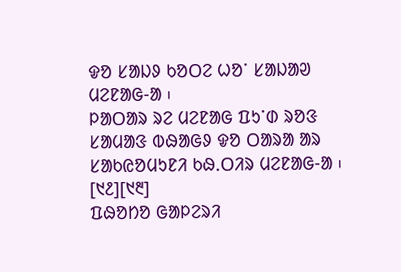ᱫᱚ ᱥᱟᱡᱽ ᱠᱚᱛᱮ ᱦᱚᱸ ᱥᱟᱡᱟᱣ ᱢᱮᱱᱟᱜ-ᱟ ᱾
ᱞᱟᱛᱟᱨ ᱨᱮ ᱢᱮᱱᱟᱜ ᱯᱩᱸᱰ ᱨᱚᱝ ᱥᱟᱢᱟᱝ ᱵᱷᱟᱜᱽ ᱫᱚ ᱛᱟᱨᱟ ᱟᱨ ᱥᱟᱠᱭᱚᱢᱩᱱᱤ ᱠᱷᱹᱛᱤᱨ ᱢᱮᱱᱟᱜ-ᱟ ᱾ [᱑᱒][᱑᱓]
ᱯᱷᱚᱴᱚ ᱜᱟᱞᱮᱨᱤ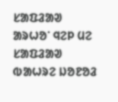ᱥᱟᱯᱲᱟᱣ
ᱟᱨᱦᱚᱸ ᱧᱮᱞ ᱢᱮ ᱥᱟᱯᱲᱟᱣ
ᱵᱟᱦᱨᱮ ᱡᱚᱱᱚᱲ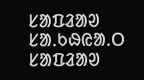ᱥᱟᱯᱲᱟᱣ
ᱥᱟᱹᱠᱷᱭᱟᱹᱛ ᱥᱟᱯᱲᱟᱣ